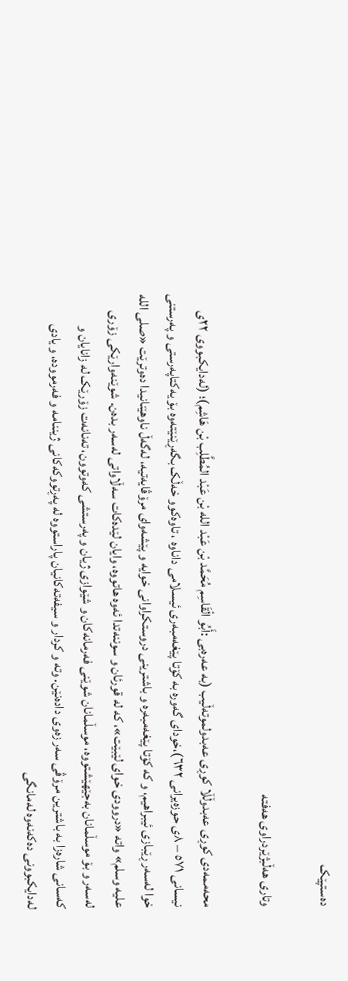دەستپێک

وتاری ھەڵبژێردراوی ھەفتە

محەممەدی کوڕی عەبدوڵڵا کوڕی عەبدولموتەڵیب (بە عەرەبی :أَبُو الْقَاسِم مُحَمَّد بْن عَبْد اللە بْن عَبْد المُطَّلِب بْن ھَاشِم)؛ (لەدایکبووی ٢٢ی نیسانی ٥۷١ – ٨ی حوزەیرانی ٦٣٢)،خودای گەورە بە کۆتا پێغەمبەری ئیسلامی داناوە ، تاوەکوو خەڵک بگەڕێنێتەوە بۆ یەکتاپەرستی و پەرستنی خوا لەسەر ڕێبازی ئیبراھیم، و کە کۆتا پێغەمبەرە و باشترینی دروستکراوانی خوایە و پێشەوای مرۆڤایەتیە، لەگەڵ ناوھێنانیدا دەوترێت «صلی اللە علیە وسلم» واتە «دروودی خوای لێبێت»، کە لە قورئان و سوننەتدا ئەوە ھاتووە، وایان لێدەکات سەڵاواتی لەسەر بدەن. شوێنەوارێکی زۆری لەسەر و بۆ موسڵمانان بەجێھێشتووە، موسڵمانان شوێنی فەرمانەکان و شێوازی ژیان و پەرستشی کەوتوون، تەنانەت زۆرێک لە زانایان و کەسانی شارەزا بە باشترین مرۆڤی سەر زەوی دادەنێن. وتە و کردار و سیفەتەکانیان پاراستووە لە پەڕتووکەکانی ژیننامە و فەرموودە، و یادی لەدایکبوونی دەکەنەوە لەمانگی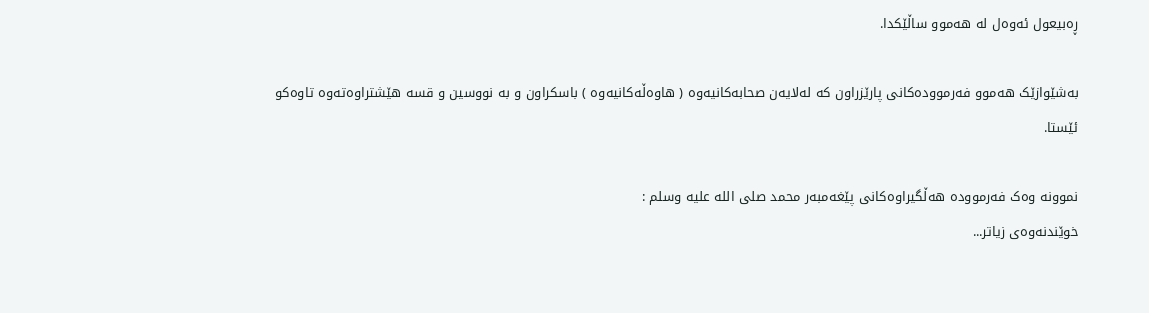ڕەبیعول ئەوەل لە ھەموو ساڵێکدا.

بەشێوازێک هەموو فەرموودەکانی پارێزراون کە لەلایەن صحابەکانیەوە ( هاوەڵەکانیەوە ) باسکراون و بە نووسین و قسە هێشتراوەتەوە تاوەکو ئێستا.

نموونە وەک فەرموودە هەڵگیراوەکانی پێغەمبەر محمد صلى الله عليه وسلم :
خوێندنەوەی زیاتر...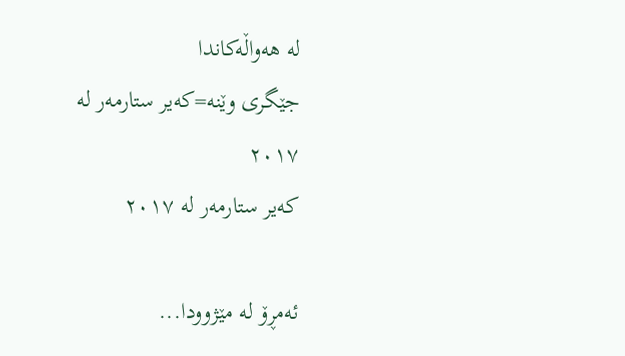لە ھەواڵەکاندا
جێگری وێنە=کەیر ستارمەر لە ٢٠١٧
کەیر ستارمەر لە ٢٠١٧

ئەمڕۆ لە مێژوودا...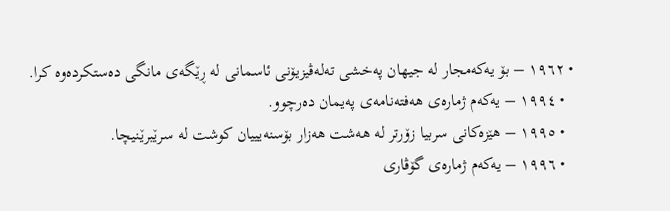• ١٩٦٢ – بۆ یەکەمجار لە جیھان پەخشی تەلەڤیزیۆنی ئاسمانی لە ڕێگەی مانگی دەستکردەوە کرا.
  • ١٩٩٤ – یەکەم ژمارەی ھەفتەنامەی پەیمان دەرچوو.
  • ١٩٩٥ – ھێزەکانی سربیا زۆرتر لە ھەشت ھەزار بۆسنەیییان کوشت لە سرێبرێنیچا.
  • ١٩٩٦ – یەکەم ژمارەی گۆڤاری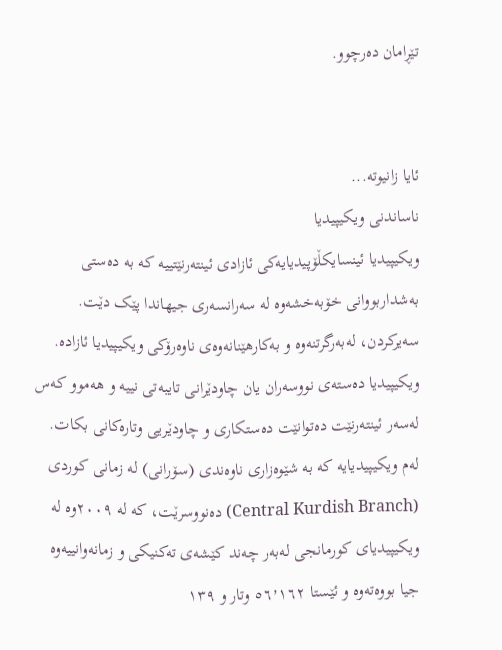تێڕامان دەرچوو.


ئایا زانیوتە...
ناساندنی ویکیپیدیا
ویکیپیدیا ئینسایکڵۆپیدیایەکی ئازادی ئینتەرنێتییە کە بە دەستی بەشداربووانی خۆبەخشەوە لە سەرانسەری جیھاندا پێک دێت. سەیرکردن، لەبەرگرتنەوە و بەکارھێنانەوەی ناوەرۆکی ویکیپیدیا ئازادە. ویکیپیدیا دەستەی نووسەران یان چاودێرانی تایبەتی نییە و ھەموو کەس لەسەر ئینتەرنێت دەتوانێت دەستکاری و چاودێریی وتارەکانی بکات. لەم ویکیپیدیایە کە بە شێوەزاری ناوەندی (سۆرانی) لە زمانی کوردی (Central Kurdish Branch) دەنووسرێت، کە لە ٢٠٠٩وە لە ویکیپیدیای کورمانجی لەبەر چەند کێشەی تەکنیکی و زمانەوانییەوە جیا بووەتەوە و ئێستا ٥٦٬١٦٢ وتار و ١٣٩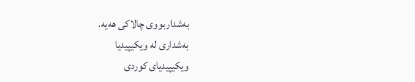بەشداربووی چالاکی ھەیە.
بەشداری لە ویکیپیدیا
ویکیپیدیای کوردی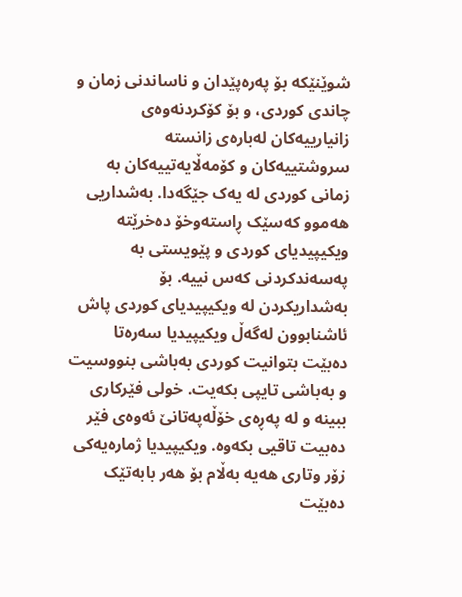شوێنێکە بۆ پەرەپێدان و ناساندنی زمان و چاندی کوردی، و بۆ کۆکردنەوەی زانیارییەکان لەبارەی زانستە سروشتییەکان و کۆمەڵایەتییەکان بە زمانی کوردی لە یەک جێگەدا. بەشداریی ھەموو کەسێک ڕاستەوخۆ دەخرێتە ویکیپیدیای کوردی و پێویستی بە پەسەندکردنی کەس نییە. بۆ بەشداریکردن لە ویکیپیدیای کوردی پاش ئاشنابوون لەگەڵ ویکیپیدیا سەرەتا دەبێت بتوانیت کوردی بەباشی بنووسیت و بەباشی تایپی بکەیت. خولی فێرکاری ببینە و لە پەڕەی خۆڵەپەتانێ ئەوەی فێر دەبیت تاقیی بکەوە. ویکیپیدیا ژمارەیەکی زۆر وتاری ھەیە بەڵام بۆ ھەر بابەتێک دەبێت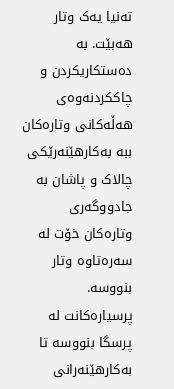تەنیا یەک وتار ھەبێت. بە دەستکاریکردن و چاککردنەوەی ھەڵەکانی وتارەکان ببە بەکارھێنەرێکی چالاک و پاشان بە جادووگەری وتارەکان خۆت لە سەرەتاوە وتار بنووسە. پرسیارەکانت لە پرسگا بنووسە تا بەکارھێنەرانی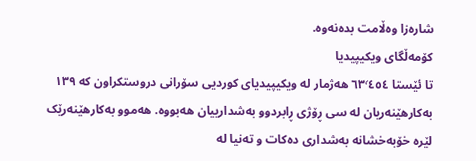شارەزا وەڵامت بدەنەوە.
کۆمەڵگای ویکیپیدیا
تا ئێستا ٦٣٬٤٥٤ ھەژمار لە ویکیپیدیای کوردیی سۆرانی دروستکراون کە ١٣٩ بەکارھێنەریان لە سی ڕۆژی ڕابردوو بەشدارییان ھەبووە. ھەموو بەکارھێنەرێک لێرە خۆبەخشانە بەشداری دەکات و تەنیا لە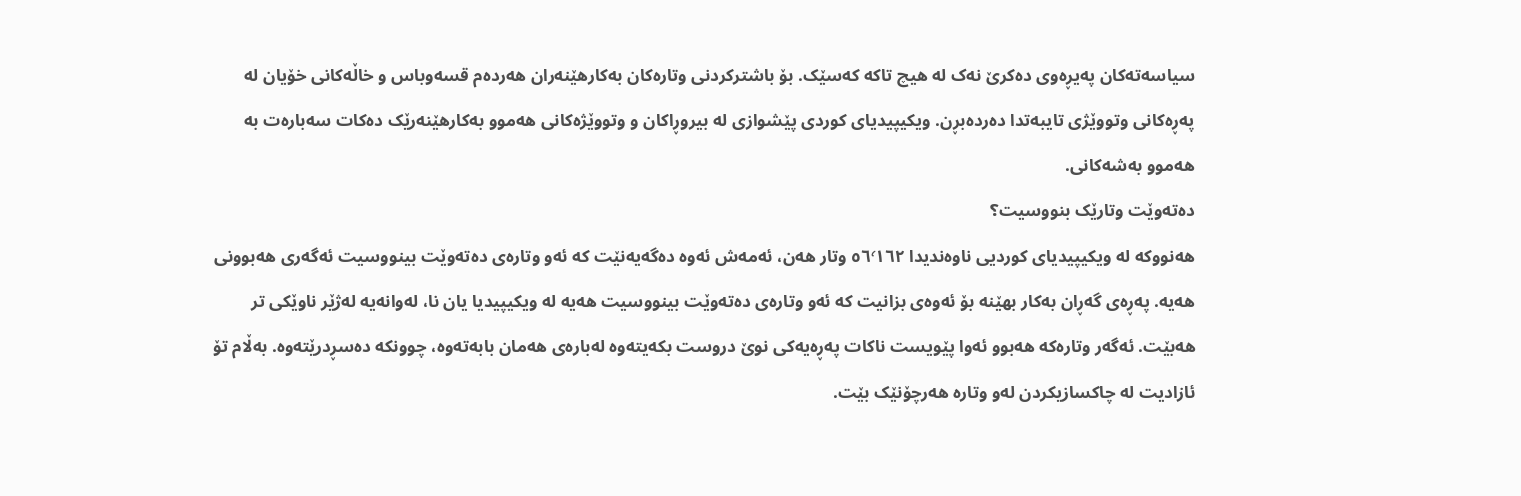سیاسەتەکان پەیڕەوی دەکرێ نەک لە ھیچ تاکە کەسێک. بۆ باشترکردنی وتارەکان بەکارھێنەران ھەردەم قسەوباس و خاڵەکانی خۆیان لە پەڕەکانی وتووێژی تایبەتدا دەردەبڕن. ویکیپیدیای کوردی پێشوازی لە بیروڕاکان و وتووێژەکانی ھەموو بەکارھێنەرێک دەکات سەبارەت بە ھەموو بەشەکانی.
دەتەوێت وتارێک بنووسیت؟
ھەنووکە لە ویکیپیدیای کوردیی ناوەندیدا ٥٦٬١٦٢ وتار ھەن، ئەمەش ئەوە دەگەیەنێت کە ئەو وتارەی دەتەوێت بینووسیت ئەگەری ھەبوونی ھەیە. پەڕەی گەڕان بەکار بھێنە بۆ ئەوەی بزانیت کە ئەو وتارەی دەتەوێت بینووسیت ھەیە لە ویکیپیدیا یان نا، لەوانەیە لەژێر ناوێکی تر ھەبێت. ئەگەر وتارەکە ھەبوو ئەوا پێویست ناکات پەڕەیەکی نوێ دروست بکەیتەوە لەبارەی ھەمان بابەتەوە، چوونکە دەسڕدرێتەوە. بەڵام تۆ ئازادیت لە چاکسازیکردن لەو وتارە ھەرچۆنێک بێت.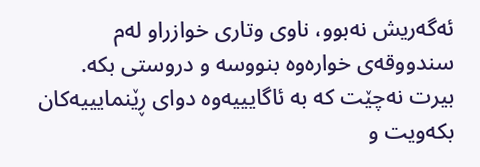ئەگەریش نەبوو، ناوی وتاری خوازراو لەم سندووقەی خوارەوە بنووسە و دروستی بکە. بیرت نەچێت کە بە ئاگایییەوە دوای ڕێنمایییەکان بکەویت و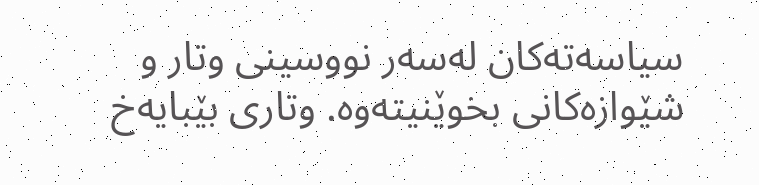سیاسەتەکان لەسەر نووسینی وتار و شێوازەکانی بخوێنیتەوە. وتاری بێبایەخ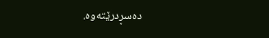دەسڕدرێتەوە.